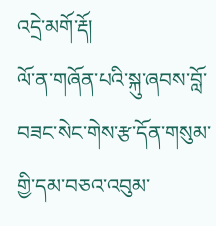འདྲེ་མགོ་རྡོ།
ལོ་ན་གཞོན་པའི་སྐུ་ཞབས་བློ་བཟང་སེང་གེས་རྩ་དོན་གསུམ་གྱི་དམ་བཅའ་འབུམ་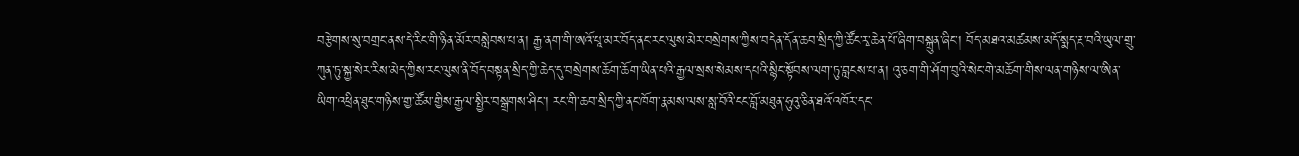བརྩེགས་སུ་བགྲང་ནས་དེ་རིང་གི་ཉིན་མོར་བསླེབས་པ་ན། རྒྱ་ནག་གི་ཨའོ་པཱ་མར་བོད་ནང་རང་ལུས་མེར་བསྲེགས་ཀྱིས་བདེན་དོན་ཆབ་སྲིད་ཀྱི་ཚོང་རྭ་ཆེན་པོ་ཞིག་བསྐྲུན་ཞིང་། བོད་མཐའ་མཚམས་མདོ་སྨད་རྔ་བའི་ཡུལ་གྲུ་ཀུན་ཏུ་སྐྱ་སེར་རིས་མེད་ཀྱིས་རང་ལུས་ནི་བོད་བསྟན་སྲིད་ཀྱི་ཆེད་དུ་བསྲེགས་ཆོག་ཆོག་ཡིན་པའི་རྒྱལ་སྲས་སེམས་དཔའི་སྙིང་སྟོབས་ལག་ཏུ་བླངས་པ་ན། འུ་ཅག་གི་ཤོག་བུའི་སེང་གེ་མཆོག་གིས་ལན་གཉིས་ལ་ཨིན་ཡིག་འཕྲིན་ཐུང་གཉིས་གྱ་ཚོམ་གྱིས་རྒྱལ་སྤྱིར་བསྒྲགས་ཤིང་། རང་གི་ཆབ་སྲིད་ཀྱི་ནང་ཁོག་རྣམས་ལས་སླ་བོའི་ངང་བློ་མཐུན་ཧུའུ་ཅིན་ཐའོ་འཁོར་དང་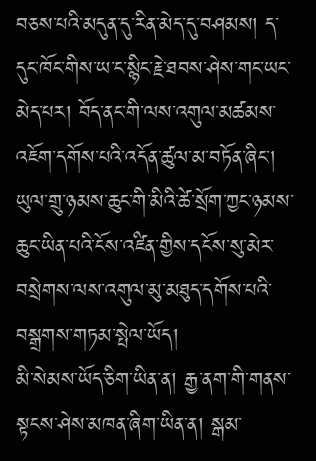བཅས་པའི་མདུན་དུ་རིན་མེད་དུ་བཤམས། ད་དུང་ཁོང་གིས་ཡ་ང་སྙིང་རྗེ་ཐབས་ཤེས་གང་ཡང་མེད་པར། བོད་ནང་གི་ལས་འགུལ་མཚམས་འཇོག་དགོས་པའི་འདོན་ཚུལ་མ་བཏོན་ཞིང་། ཡུལ་གྲུ་ཉམས་ཆུང་གི་མིའི་ཚེ་སྲོག་ཀྱང་ཉམས་ཆུང་ཡིན་པའི་ངོས་འཛིན་གྱིས་དངོས་སུ་མེར་བསྲེགས་ལས་འགུལ་མུ་མཐུད་དགོས་པའི་བསྒྲགས་གཏམ་སྤེལ་ཡོད།
མི་སེམས་ཡོད་ཅིག་ཡིན་ན། རྒྱ་ནག་གི་གནས་སྟངས་ཤེས་མཁན་ཞིག་ཡིན་ན། སྒམ་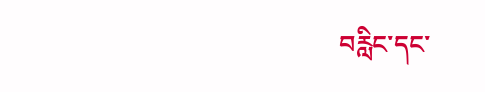བརླིང་དང་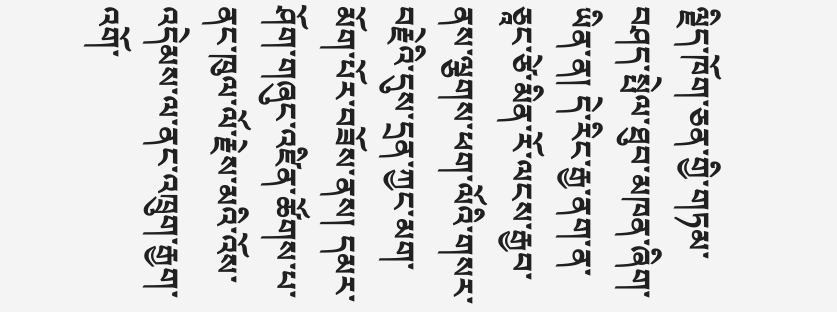ལྗིད་ཁོག་ཅན་གྱི་གཏམ་བཤད་སྤེལ་ཐུབ་མཁན་ཞིག་ཡིན་ན། དེ་རིང་རྒྱ་ནག་ན་ཅཱང་ཙེ་མིན་རོ་ལངས་རྒྱབ་ནས་ལྕགས་ཕག་ལོའི་གསར་བརྗེའི་དུས་དྲན་ཀྱང་མག་མོག་པོར་བཟོས་ནས། དམར་ཤོག་གཞུང་འཛིན་ཚོགས་པ་ནང་ཁུལ་ལོ་རྗེས་མའི་འོས་འདེམས་ལ་ནང་འཁྲུག་རྒྱག་འགོ་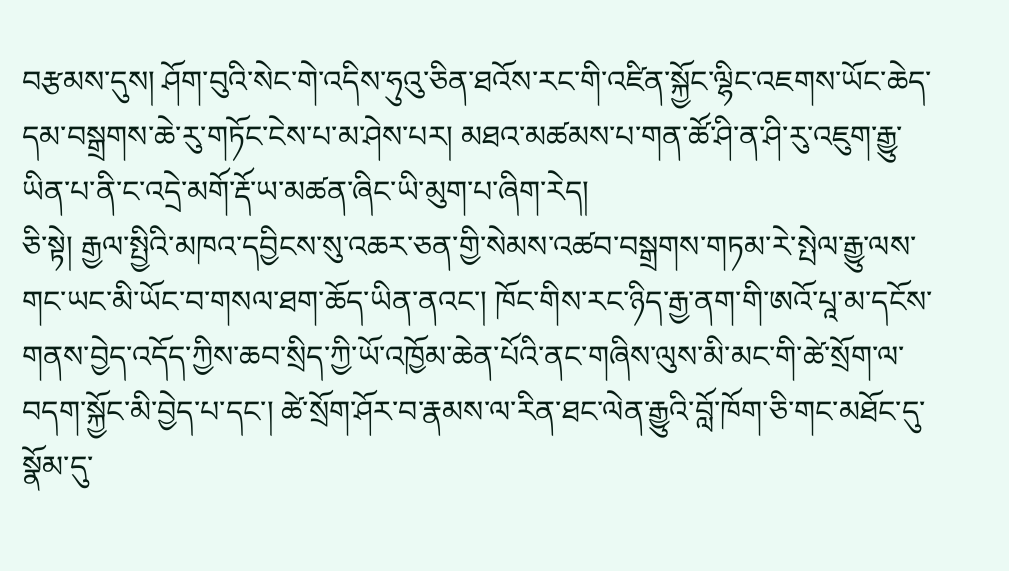བརྩམས་དུས། ཤོག་བུའི་སེང་གེ་འདིས་ཧུའུ་ཅིན་ཐའོས་རང་གི་འཛིན་སྐྱོང་ལྷིང་འཇགས་ཡོང་ཆེད་དམ་བསྒྲགས་ཆེ་རུ་གཏོང་ངེས་པ་མ་ཤེས་པར། མཐའ་མཚམས་པ་གན་ཚོ་ཤི་ན་ཤི་རུ་འཇུག་རྒྱུ་ཡིན་པ་ནི་ང་འདྲེ་མགོ་རྡོ་ཡ་མཚན་ཞིང་ཡི་མུག་པ་ཞིག་རེད།
ཅི་སྟེ། རྒྱལ་སྤྱིའི་མཁའ་དབྱིངས་སུ་འཆར་ཅན་གྱི་སེམས་འཚབ་བསྒྲགས་གཏམ་རེ་སྤེལ་རྒྱུ་ལས་གང་ཡང་མི་ཡོང་བ་གསལ་ཐག་ཆོད་ཡིན་ནའང་། ཁོང་གིས་རང་ཉིད་རྒྱ་ནག་གི་ཨའོ་པཱ་མ་དངོས་གནས་བྱེད་འདོད་ཀྱིས་ཆབ་སྲིད་ཀྱི་ཡོ་འཁྱོམ་ཆེན་པོའི་ནང་གཞིས་ལུས་མི་མང་གི་ཚེ་སྲོག་ལ་བདག་སྐྱོང་མི་བྱེད་པ་དང་། ཚེ་སྲོག་ཤོར་བ་རྣམས་ལ་རིན་ཐང་ལེན་རྒྱུའི་བློ་ཁོག་ཅི་གང་མཐོང་དུ་སྣོམ་དུ་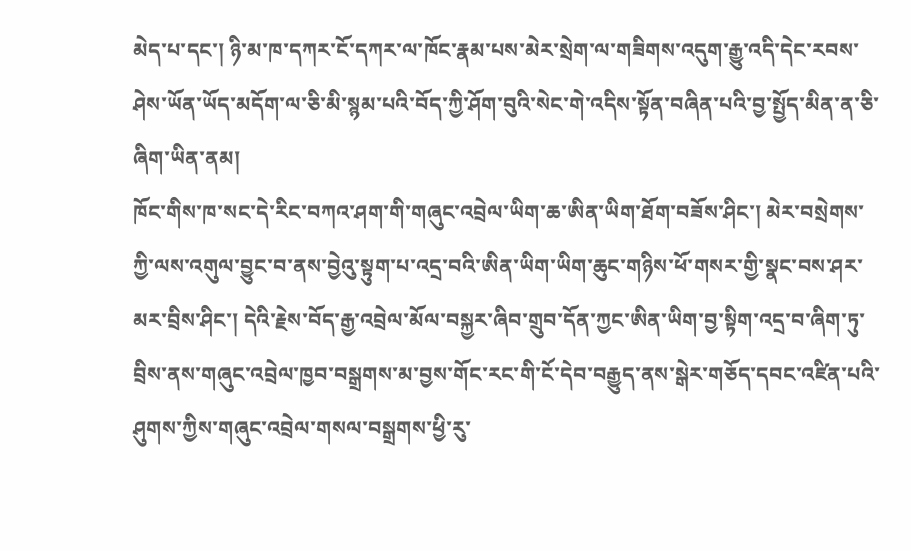མེད་པ་དང་། ཉི་མ་ཁ་དཀར་ངོ་དཀར་ལ་ཁོང་རྣམ་པས་མེར་སྲེག་ལ་གཟིགས་འདུག་རྒྱུ་འདི་དེང་རབས་ཤེས་ཡོན་ཡོད་མདོག་ལ་ཅི་མི་སྙམ་པའི་བོད་ཀྱི་ཤོག་བུའི་སེང་གེ་འདིས་སྟོན་བཞིན་པའི་བྱ་སྤྱོད་མིན་ན་ཅི་ཞིག་ཡིན་ནམ།
ཁོང་གིས་ཁ་སང་དེ་རིང་བཀའ་ཤག་གི་གཞུང་འབྲེལ་ཡིག་ཆ་ཨིན་ཡིག་ཐོག་བཟོས་ཤིང་། མེར་བསྲེགས་ཀྱི་ལས་འགུལ་བྱུང་བ་ནས་བྱེའུ་སྟུག་པ་འདྲ་བའི་ཨིན་ཡིག་ཡིག་ཆུང་གཉིས་ཕོ་གསར་གྱི་སྣང་བས་ཤར་མར་བྲིས་ཤིང་། དེའི་རྗེས་བོད་རྒྱ་འབྲེལ་མོལ་བསྐྱར་ཞིབ་གྲུབ་དོན་ཀྱང་ཨིན་ཡིག་བྱ་སྟིག་འདྲ་བ་ཞིག་ཏུ་བྲིས་ནས་གཞུང་འབྲེལ་ཁྱབ་བསྒྲགས་མ་བྱས་གོང་རང་གི་ངོ་དེབ་བརྒྱུད་ནས་སྒེར་གཅོད་དབང་འཛིན་པའི་ཤུགས་ཀྱིས་གཞུང་འབྲེལ་གསལ་བསྒྲགས་ཕྱི་རུ་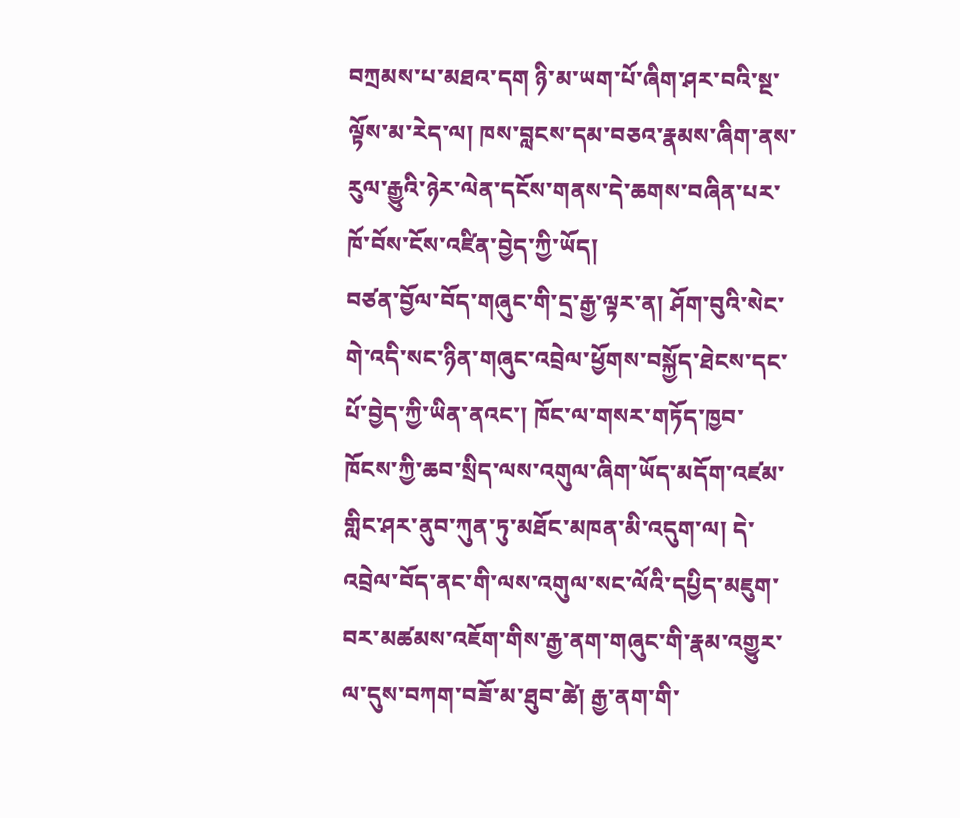བཀྲམས་པ་མཐའ་དག ཉི་མ་ཡག་པོ་ཞིག་ཤར་བའི་སྔ་ལྟོས་མ་རེད་ལ། ཁས་བླངས་དམ་བཅའ་རྣམས་ཞིག་ནས་རུལ་རྒྱུའི་ཉེར་ལེན་དངོས་གནས་དེ་ཆགས་བཞིན་པར་ཁོ་བོས་ངོས་འཛིན་བྱེད་ཀྱི་ཡོད།
བཙན་བྱོལ་བོད་གཞུང་གི་དྲ་རྒྱ་ལྟར་ན། ཤོག་བུའི་སེང་གེ་འདི་སང་ཉིན་གཞུང་འབྲེལ་ཕྱོགས་བསྐྱོད་ཐེངས་དང་པོ་བྱེད་ཀྱི་ཡིན་ནའང་། ཁོང་ལ་གསར་གཏོད་ཁྱབ་ཁོངས་ཀྱི་ཆབ་སྲིད་ལས་འགུལ་ཞིག་ཡོད་མདོག་འཛམ་གླིང་ཤར་ནུབ་ཀུན་ཏུ་མཐོང་མཁན་མི་འདུག་ལ། དེ་འབྲེལ་བོད་ནང་གི་ལས་འགུལ་སང་ལོའི་དཔྱིད་མཇུག་བར་མཚམས་འཇོག་གིས་རྒྱ་ནག་གཞུང་གི་རྣམ་འགྱུར་ལ་དུས་བཀག་བཟོ་མ་ཐུབ་ཚེ། རྒྱ་ནག་གི་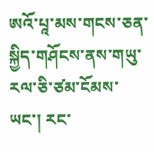ཨའོ་པཱ་མས་གངས་ཅན་སྐྱིད་གཤོངས་ནས་གཡུ་རལ་ཅི་ཙམ་ངོམས་ཡང་། རང་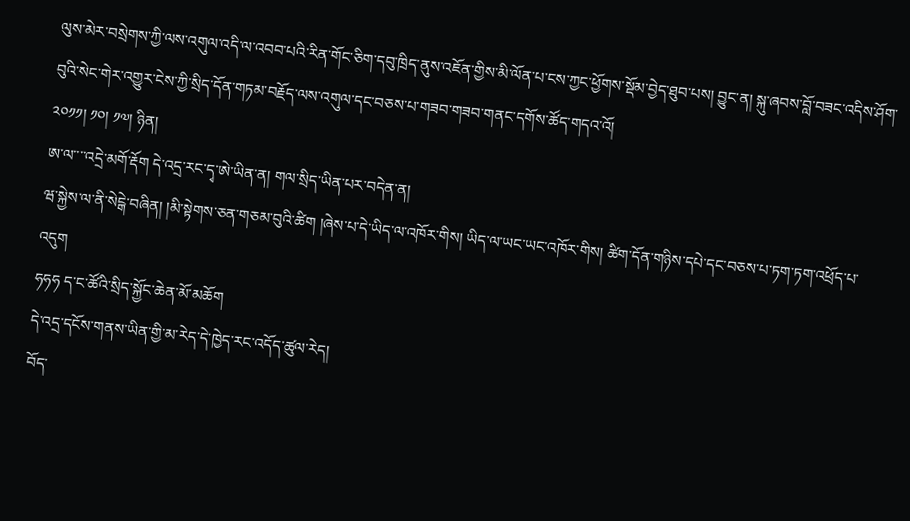ལུས་མེར་བསྲེགས་ཀྱི་ལས་འགུལ་འདི་ལ་འབབ་པའི་རིན་གོང་ཅིག་དབུ་ཁྲིད་ནུས་འཇོན་གྱིས་མི་ལོན་པ་ངས་ཀྱང་ཕྱོགས་སྡོམ་བྱེད་ཐུབ་པས། བྱུང་ན། སྐུ་ཞབས་བློ་བཟང་འདིས་ཤོག་བུའི་སེང་གེར་འགྱུར་ངེས་ཀྱི་སྲིད་དོན་གཏམ་བརྗོད་ལས་འགུལ་དང་བཅས་པ་གཟབ་གཟབ་གནང་དགོས་ཚོད་གདའ་འོ།
༢༠༡༡། ༡༠། ༡༧། ཉིན།
ཨ་ལ་་་་འདྲེ་མགོ་རྡོག དེ་འདྲ་རང་དྭ་ཨེ་ཡིན་ན། གལ་སྲིད་ཡིན་པར་བདེན་ན།
ཝ་སྐྱེས་ལ་ནི་སེངྒེ་བཞིན། །མི་སྟེགས་ཅན་གཅམ་བུའི་ཚིག །ཞེས་པ་དེ་ཡིད་ལ་འཁོར་གིས། ཡིད་ལ་ཡང་ཡང་འཁོར་གིས། ཚིག་དོན་གཉིས་དཔེ་དང་བཅས་པ་ཏག་ཏག་འཕྲོད་པ་འདུག
ཧཧཧ ད་ང་ཚོའི་སྲིད་སྐྱོང་ཆེན་མོ་མཆོག
དེ་འདྲ་དངོས་གནས་ཡིན་གྱི་མ་རེད་དེ་ཁྱེད་རང་འདོད་ཚུལ་རེད།
བོད་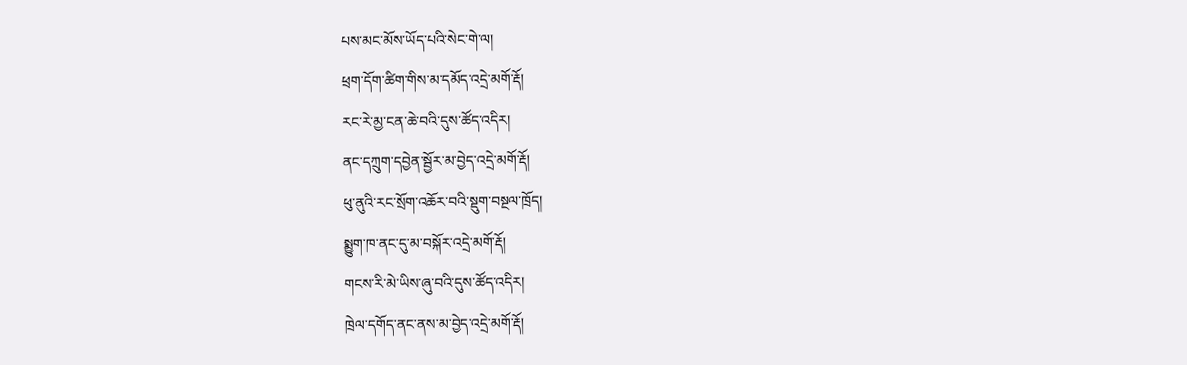པས་མང་མོས་ཡོད་པའི་སེང་གེ་ལ།
ཕྲག་དོག་ཚིག་གིས་མ་དམོད་འདྲེ་མགོ་རྡོ།
རང་རེ་མྱ་ངན་ཆེ་བའི་དུས་ཚོད་འདིར།
ནང་དཀྲུག་དབྱེན་སྦྱོར་མ་བྱེད་འདྲེ་མགོ་རྡོ།
ཕུ་ནུའི་རང་སྲོག་འཆོར་བའི་སྡུག་བསྔལ་ཁྲོད།
སྨྱུག་ཁ་ནང་དུ་མ་བསྐོར་འདྲེ་མགོ་རྡོ།
གངས་རི་མེ་ཡིས་ཞུ་བའི་དུས་ཚོད་འདིར།
ཁྲེལ་དགོད་ནང་ནས་མ་བྱེད་འདྲེ་མགོ་རྡོ།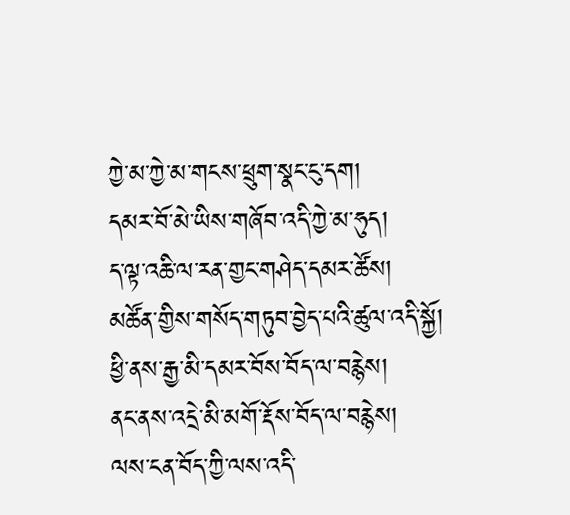ཀྱེ་མ་ཀྱེ་མ་གངས་ཕྲུག་སྣང་ངུ་དག།
དམར་བོ་མེ་ཡིས་གཞོབ་འདི་ཀྱེ་མ་ཧུད།
ད་ལྟ་འཆི་ལ་རན་གྱང་གཤེད་དམར་ཚོས།
མཚོན་གྱིས་གསོད་གཏུབ་བྱེད་པའི་ཚུལ་འདི་སྐྱོ།
ཕྱི་ནས་རྒྱ་མི་དམར་བོས་བོད་ལ་བརྙེས།
ནང་ནས་འདྲེ་མི་མགོ་རྡོས་བོད་ལ་བརྙེས།
ལས་ངན་བོད་ཀྱི་ལས་འདི་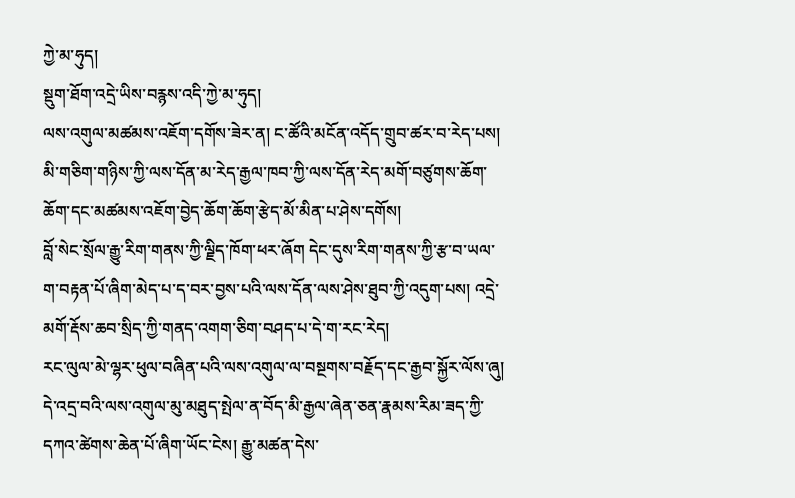ཀྱེ་མ་ཧུད།
སྡུག་ཐོག་འདྲེ་ཡིས་བརྙས་འདི་ཀྱེ་མ་ཧུད།
ལས་འགུལ་མཚམས་འཇོག་དགོས་ཟེར་ན། ང་ཚོའི་མངོན་འདོད་གྲུབ་ཚར་བ་རེད་པས། མི་གཅིག་གཉིས་ཀྱི་ལས་དོན་མ་རེད་རྒྱལ་ཁབ་ཀྱི་ལས་དོན་རེད་མགོ་བཙུགས་ཆོག་ཆོག་དང་མཚམས་འཇོག་བྱེད་ཆོག་ཆོག་རྩེད་མོ་མིན་པ་ཤེས་དགོས།
བློ་སེང་སྲོལ་རྒྱུ་རིག་གནས་ཀྱི་ལྗིད་ཁོག་ཕར་ཞོག དེང་དུས་རིག་གནས་ཀྱི་རྩ་བ་ཡལ་ག་བརྟན་པོ་ཞིག་མེད་པ་ད་བར་བྱས་པའི་ལས་དོན་ལས་ཤེས་ཐུབ་ཀྱི་འདུག་པས། འདྲེ་མགོ་རྡོས་ཆབ་སྲིད་ཀྱི་གནད་འགག་ཅིག་བཤད་པ་དེ་ག་རང་རེད།
རང་ལུལ་མེ་ལྷར་ཕུལ་བཞིན་པའི་ལས་འགུལ་ལ་བསྔགས་བརྗོད་དང་རྒྱབ་སྐྱོར་ལོས་ཞུ། དེ་འདྲ་བའི་ལས་འགུལ་མུ་མཐུད་སྤེལ་ན་བོད་མི་རྒྱལ་ཞེན་ཅན་རྣམས་རིམ་ཟད་ཀྱི་དཀའ་ཚེགས་ཆེན་པོ་ཞིག་ཡོང་ངེས། རྒྱུ་མཚན་དེས་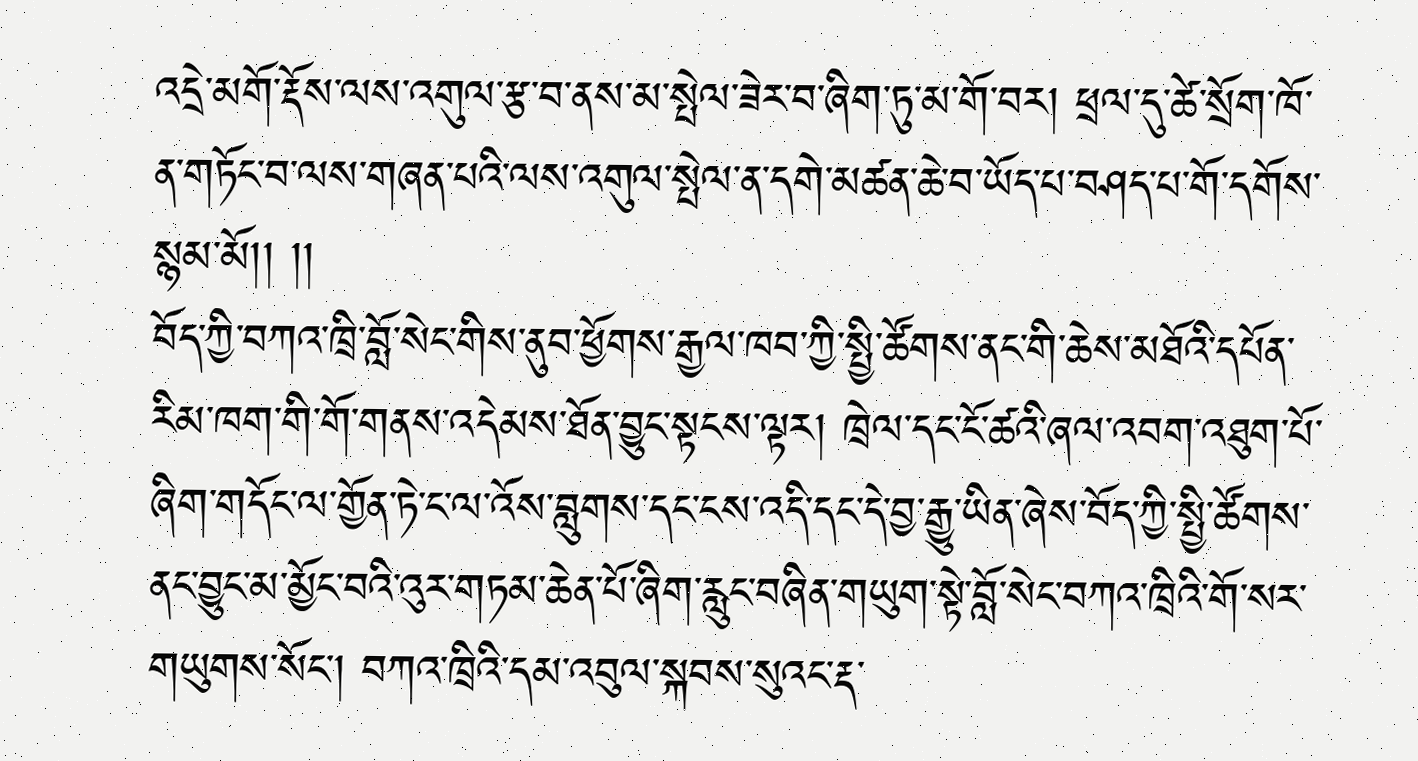འདྲེ་མགོ་རྡོས་ལས་འགུལ་རྩ་བ་ནས་མ་སྤེལ་ཟེར་བ་ཞིག་ཏུ་མ་གོ་བར། ཕྲལ་དུ་ཚེ་སྲོག་ཁོ་ན་གཏོང་བ་ལས་གཞན་པའི་ལས་འགུལ་སྤེལ་ན་དགེ་མཚན་ཆེ་བ་ཡོད་པ་བཤད་པ་གོ་དགོས་སྙམ་མོ།། །།
བོད་ཀྱི་བཀའ་ཁྲི་བློ་སེང་གིས་ནུབ་ཕྱོགས་རྒྱལ་ཁབ་ཀྱི་སྤྱི་ཚོགས་ནང་གི་ཆེས་མཐོའི་དཔོན་རིམ་ཁག་གི་གོ་གནས་འདེམས་ཐོན་བྱུང་སྟངས་ལྟར། ཁྲེལ་དང་ངོ་ཚའི་ཞལ་འབག་འཐུག་པོ་ཞིག་གདོང་ལ་གྱོན་ཏེ་ང་ལ་འོས་བླུགས་དང་ངས་འདི་དང་དེ་བྱ་རྒྱུ་ཡིན་ཞེས་བོད་ཀྱི་སྤྱི་ཚོགས་ནང་བྱུང་མ་མྱོང་བའི་འུར་གཏམ་ཆེན་པོ་ཞིག་རླུང་བཞིན་གཡུག་སྟེ་བློ་སེང་བཀའ་ཁྲིའི་གོ་སར་གཡུགས་སོང་། བཀའ་ཁྲིའི་དམ་འབུལ་སྐབས་སུའང་རྡ་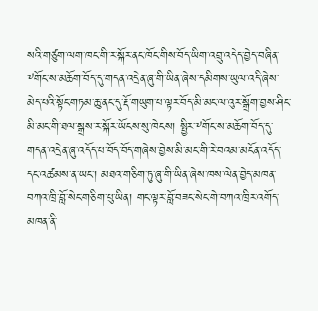སའི་གཙུག་ལག་ཁང་གི་ར་སྐོར་ནང་ཁོང་གིས་བོད་ཡིག་འབྲུ་འདེད་བྱེད་བཞིན་༸གོང་ས་མཆོག་བོད་དུ་གདན་འདྲེན་ཞུ་གི་ཡིན་ཞེས་དམིགས་ཡུལ་འདི་ཞེས་མེད་པའི་སྟོང་གཏམ་ཆུ་ནང་དུ་རྡོ་གཡུག་པ་ལྟར་བོད་མི་མང་ལ་འུར་སྒྲོག་བྱས་ཤིང་མི་མང་གི་ཐལ་སྒྲས་ར་སྐོར་ཡོངས་སུ་ཁེངས། སྤྱིར་༸གོང་ས་མཆོག་བོད་དུ་གདན་འདྲེན་ཞུ་འདོད་པ་བོད་བོད་གཞེས་བྱེས་མི་མང་གི་རེ་བའམ་མངོན་འདོད་དང་འཚམས་ན་ཡང་། མཐའ་གཅིག་ཏུ་ཞུ་གི་ཡིན་ཞེས་ཁས་ལེན་བྱེད་མཁན་བཀའ་ཁྲི་བློ་སེང་གཅིག་པུ་ཡིན། གང་ལྟར་བློ་བཟང་སེང་གེ་བཀའ་ཁྲིར་འགོད་མཁན་ནི་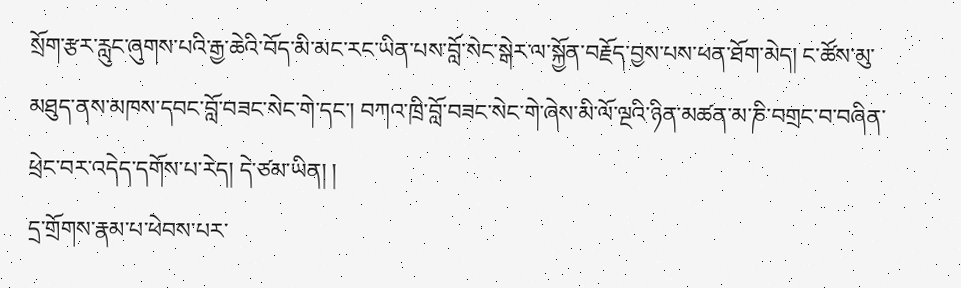སྲོག་རྩར་རླུང་ཞུགས་པའི་རྒྱ་ཆེའི་བོད་མི་མང་རང་ཡིན་པས་བློ་སེང་སྒེར་ལ་སྐྱོན་བརྗོད་བྱས་པས་ཕན་ཐོག་མེད། ང་ཚོས་མུ་མཐུད་ནས་མཁས་དབང་བློ་བཟང་སེང་གེ་དང་། བཀའ་ཁྲི་བློ་བཟང་སེང་གེ་ཞེས་མི་ལོ་ལྔའི་ཉིན་མཚན་མ་ཎི་བགྲང་བ་བཞིན་ཕྲེང་བར་འདེད་དགོས་པ་རེད། དེ་ཙམ་ཡིན། །
དྲ་གྲོགས་རྣམ་པ་ཕེབས་པར་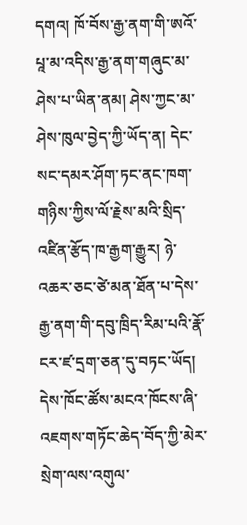དགའ། ཁོ་བོས་རྒྱ་ནག་གི་ཨའོ་པཱ་མ་འདིས་རྒྱ་ནག་གཞུང་མ་ཤེས་པ་ཡིན་ནམ། ཤེས་ཀྱང་མ་ཤེས་ཁུལ་བྱེད་ཀྱི་ཡོད་ན། དེང་སང་དམར་ཤོག་ཏང་ནང་ཁག་གཉིས་ཀྱིས་ལོ་རྗེས་མའི་སྲིད་འཛིན་རྩོད་ཁ་རྒྱག་རྒྱུར། ཉེ་འཆར་ཅང་ཙེ་མན་ཐོན་པ་དེས་རྒྱ་ནག་གི་དབུ་ཁྲིད་རིམ་པའི་རྣོ་ངར་ཛ་དྲག་ཅན་དུ་བཏང་ཡོད། དེས་ཁོང་ཚོས་མངའ་ཁོངས་ཞི་འཇགས་གཏོང་ཆེད་བོད་ཀྱི་མེར་སྲེག་ལས་འགུལ་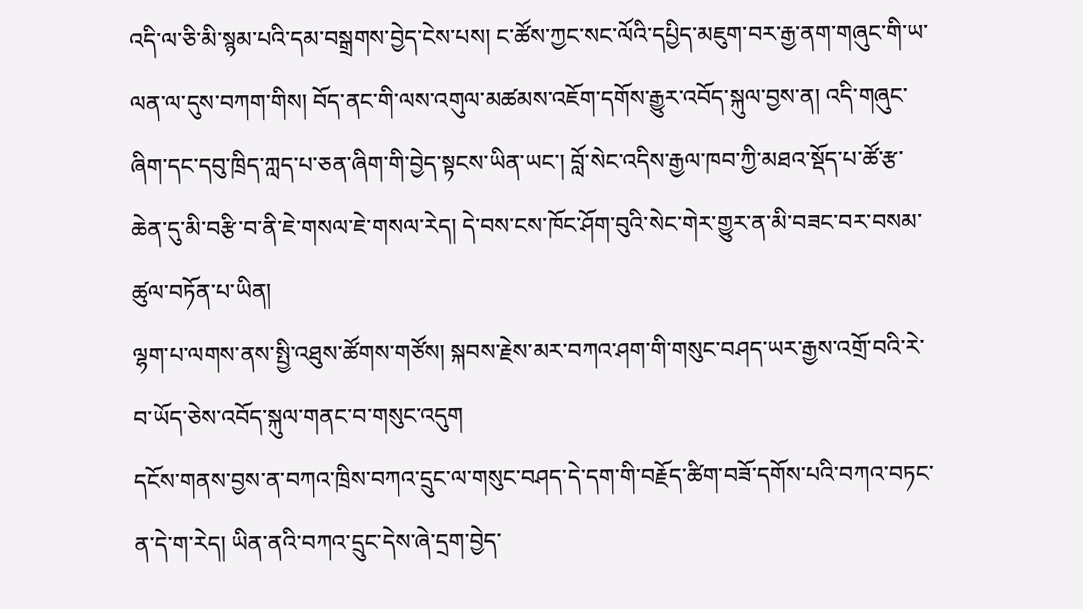འདི་ལ་ཅི་མི་སྙམ་པའི་དམ་བསྒྲགས་བྱེད་ངེས་པས། ང་ཚོས་ཀྱང་སང་ལོའི་དཔྱིད་མཇུག་བར་རྒྱ་ནག་གཞུང་གི་ཡ་ལན་ལ་དུས་བཀག་གིས། བོད་ནང་གི་ལས་འགུལ་མཚམས་འཇོག་དགོས་རྒྱུར་འབོད་སྐུལ་བྱས་ན། འདི་གཞུང་ཞིག་དང་དབུ་ཁྲིད་ཀླད་པ་ཅན་ཞིག་གི་བྱེད་སྟངས་ཡིན་ཡང་། བློ་སེང་འདིས་རྒྱལ་ཁབ་ཀྱི་མཐའ་སྡོད་པ་ཚོ་རྩ་ཆེན་དུ་མི་བརྩི་བ་ནི་ཇེ་གསལ་ཇེ་གསལ་རེད། དེ་བས་ངས་ཁོང་ཤོག་བུའི་སེང་གེར་གྱུར་ན་མི་བཟང་བར་བསམ་ཚུལ་བཏོན་པ་ཡིན།
ལྷག་པ་ལགས་ནས་སྤྱི་འཐུས་ཚོགས་གཙོས། སྐབས་རྗེས་མར་བཀའ་ཤག་གི་གསུང་བཤད་ཡར་རྒྱས་འགྲོ་བའི་རེ་བ་ཡོད་ཅེས་འབོད་སྐུལ་གནང་བ་གསུང་འདུག
དངོས་གནས་བྱས་ན་བཀའ་ཁྲིས་བཀའ་དྲུང་ལ་གསུང་བཤད་དེ་དག་གི་བརྗོད་ཚིག་བཟོ་དགོས་པའི་བཀའ་བཏང་ན་དེ་ག་རེད། ཡིན་ནའི་བཀའ་དྲུང་དེས་ཞེ་དྲག་བྱེད་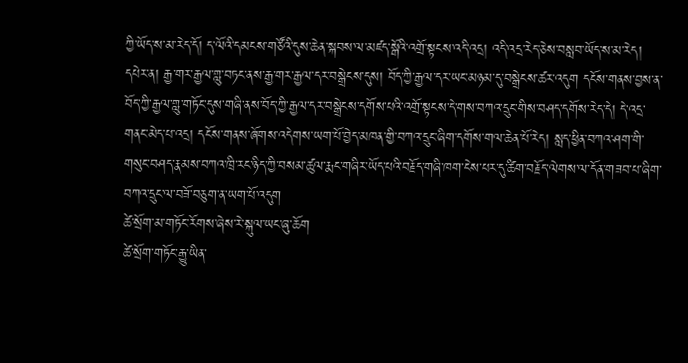ཀྱི་ཡོད་ས་མ་རེད་དོ། ད་ལོའི་དམངས་གཙོའི་དུས་ཆེན་སྐབས་ལ་མཛད་སྒོའི་འགྲོ་སྟངས་འདི་འདྲ། འདི་འདྲ་རེད་ཅེས་བསླབ་ཡོད་ས་མ་རེད།
དཔེར་ན། རྒྱ་གར་རྒྱལ་གླུ་བཏང་ནས་རྒྱ་གར་རྒྱལ་དར་བསྒྲེངས་དུས། བོད་ཀྱི་རྒྱལ་དར་ཡང་མཉམ་དུ་བསྒྲེངས་ཚར་འདུག དངོས་གནས་བྱས་ན་བོད་ཀྱི་རྒྱལ་གླུ་གཏོང་དུས་གཞི་ནས་བོད་ཀྱི་རྒྱལ་དར་བསྒྲེངས་དགོས་པའི་འགྲོ་སྟངས་དེ་གས་བཀའ་དྲུང་གིས་བཤད་དགོས་རེད་དེ། དེ་འདྲ་གནང་མེད་པ་འདྲ། དངོས་གནས་ཞོགས་འདེགས་ཡག་པོ་བྱེད་མཁན་གྱི་བཀའ་དྲུང་ཞིག་དགོས་གལ་ཆེན་པོ་རེད། སླད་ཕྱིན་བཀའ་ཤག་གི་གསུང་བཤད་རྣམས་བཀའ་ཁྲི་རང་ཉིད་ཀྱི་བསམ་ཚུལ་རྨང་གཞིར་ཡོད་པའི་བརྗོད་གཞི་ཁག་ངེས་པར་དུ་ཚིག་བརྗོད་ལེགས་ལ་དོན་གཟབ་པ་ཞིག་བཀའ་དྲུང་ལ་བཟོ་བཅུག་ན་ཡག་པོ་འདུག
ཚེ་སྲོག་མ་གཏོང་རོགས་ཞེས་རེ་སྐུལ་ཡང་ཞུ་ཆོག
ཚེ་སྲོག་གཏོང་རྒྱུ་ཡིན་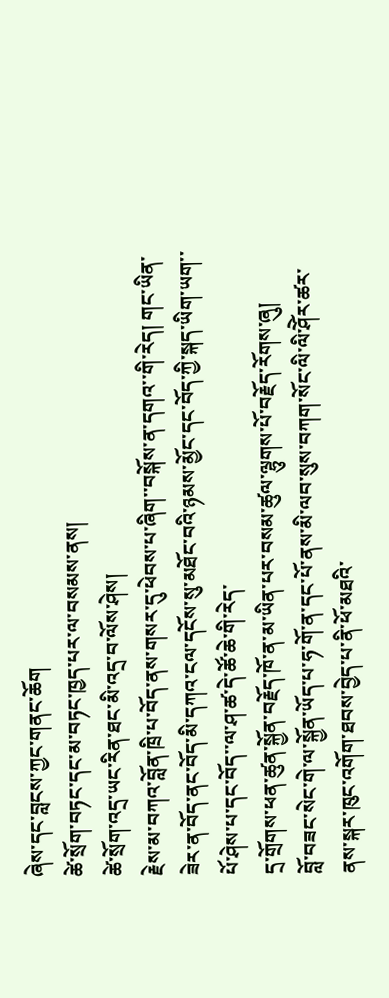ཞེས་དང་བླངས་ཀྱང་གནང་ཆོག
ཚེ་སྲོག་བཏང་དང་མ་བཏང་ཁྱད་པར་ལ་བསམས་ནས།
ཚེ་སྲོག་འདྲ་ཡང་རིན་ཐང་མི་འདྲ་བ་ལོས་ཤེས།
རྗེས་མ་བཀའ་བློན་ཁྲི་པ་བོད་ནས་གསར་དུ་ཕེབས་པ་ཞིག་་བསྐོས་ན་དགའ་་གི་རེད། གང་ཡིན་ཟེར་ན་བོད་ནང་བོད་མི་དཀའ་ངལ་དངོས་སུ་མཐོང་བའི་ཉམས་མྱོང་དང་བོད་ཀྱི་སྐད་ཡིག་ཡག་་པོ་ཤེས་པ་དང་བོད་་ལ་ཤ་ཚ་དེ་ཚོ་ཆེ་གི་རེད་
དྲ་གྲོགས་ཕན་ཚུན་སྐྱོན་བརྗོད་ཁོ་ན་མ་ཡིན་པར་བསམ་ཚུལ་ལྷུགས་པོ་བརྗོད་རོགས་ཞུ།
བློ་བཟང་སེང་གེ་ལ་སྐྱོན་ཡོད་པ་ཧ་གོ་ན་དང་པོ་ནས་མི་ལབ་སུས་བཀག་སོང་ལི་ལི་ཤོེར་ཚར་ནས་སྐར་ཁུང་འགོག་ཐབས་བྱེད་པ་ནི་ཕོ་མཐའི་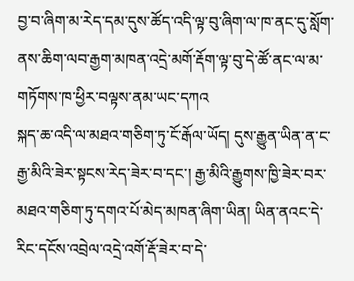བྱ་བ་ཞིག་མ་རེད་དམ་དུས་ཚོད་འདི་ལྟ་བུ་ཞིག་ལ་ཁ་ནང་དུ་སློག་ནས་ཆིག་ལབ་རྒྱག་མཁན་འདྲེ་མགོ་རྡོག་ལྟ་བུ་དེ་ཚོ་ནང་ལ་མ་གཏོགས་ཁ་ཕྱིར་བལྟས་ནམ་ཡང་དཀའ
སྐད་ཆ་འདི་ལ་མཐའ་གཅིག་ཏུ་ངོ་རྒོལ་ཡོད། དུས་རྒྱུན་ཡིན་ན་ང་རྒྱ་མིའི་ཟེར་སྟངས་རེད་ཟེར་བ་དང་། རྒྱ་མིའི་རྒྱུགས་ཁྱི་ཟེར་བར་མཐའ་གཅིག་ཏུ་དགའ་པོ་མེད་མཁན་ཞིག་ཡིན། ཡིན་ནའང་དེ་རིང་དངོས་འབྲེལ་འདྲེ་འགོ་རྡོ་ཟེར་བ་དེ་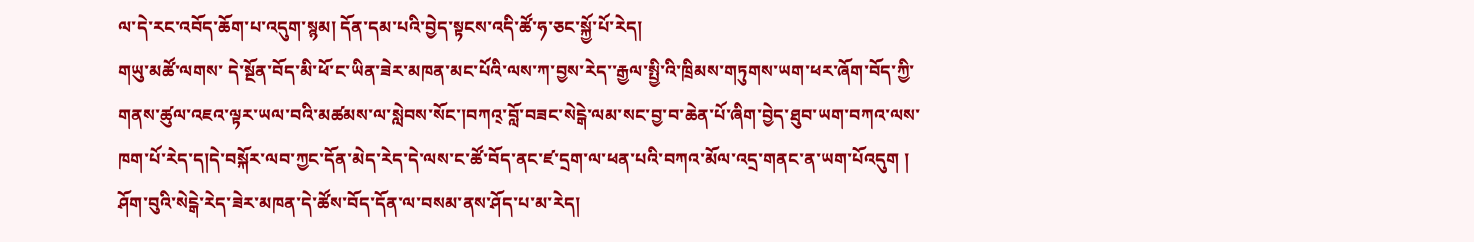ལ་དེ་རང་འབོད་ཆོག་པ་འདུག་སྙམ། དོན་དམ་པའི་བྱེད་སྟངས་འདི་ཚོ་ཧ་ཅང་སྐྱོ་པོ་རེད།
གཡུ་མཚོ་ལགས་ དེ་སྔོན་བོད་མི་ཕོ་ང་ཡིན་ཟེར་མཁན་མང་པོའི་ལས་ཀ་བྱས་རེད་་རྒྱལ་སྤྱི་འི་ཁྲིམས་གཏུགས་ཡག་ཕར་ཞོག་བོད་ཀྱི་གནས་ཚུལ་འཇའ་ལྟར་ཡལ་བའི་མཚམས་ལ་སླེབས་སོང་།བཀའ྄་བློ་བཟང་སེངྒེ་ལམ་སང་བྱ་བ་ཆེན་པོ་ཞིག་བྱེད་ཐུབ་ཡག་བཀའ་ལས་ཁག་པོ་རེད་ད།དེ་བསྐོར་ལབ་ཀྱང་དོན་མེད་རེད་དེ་ལས་ང་ཚོ་བོད་ནང་ཛ་དྲག་ལ་ཕན་པའི་བཀའ་མོལ་འདྲ་གནང་ན་ཡག་པོའདུག །
ཤོག་བུའི་སེངྒེ་རེད་ཟེར་མཁན་དེ་ཚོས་བོད་དོན་ལ་བསམ་ནས་ཤོད་པ་མ་རེད།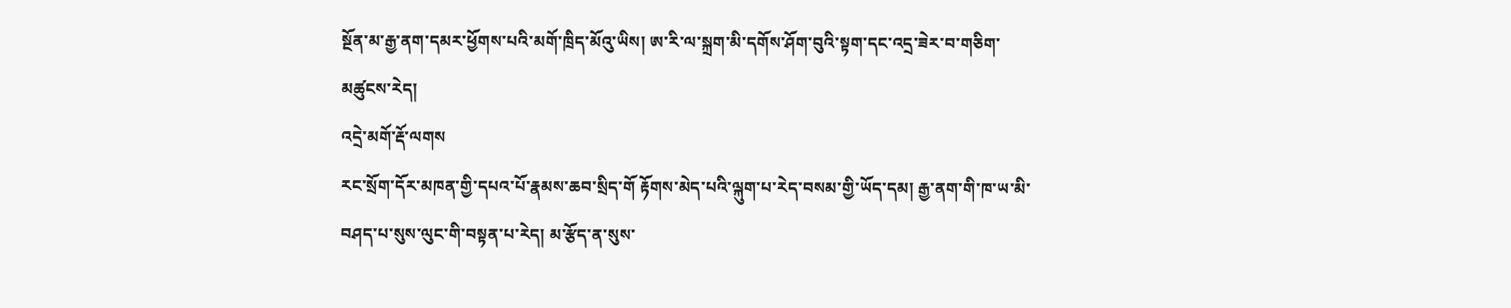སྔོན་མ་རྒྱ་ནག་དམར་ཕྱོགས་པའི་མགོ་ཁྲིད་མོའུ་ཡིས། ཨ་རི་ལ་སྐྲག་མི་དགོས་ཤོག་བུའི་སྟག་དང་འདྲ་ཟེར་བ་གཅིག་མཚུངས་རེད།
འདྲེ་མགོ་རྡོ་ལགས
རང་སྲོག་དོར་མཁན་གྱི་དཔའ་པོ་རྣམས་ཆབ་སྲིད་གོ རྟོགས་མེད་པའི་ལྐུག་པ་རེད་བསམ་གྱི་ཡོད་དམ། རྒྱ་ནག་གི་ཁ་ཡ་མི་བཤད་པ་སུས་ལུང་གི་བསྟན་པ་རེད། མ་རྩོད་ན་སུས་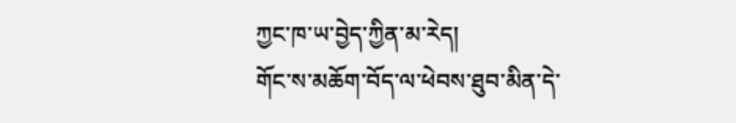ཀྱང་ཁ་ཡ་བྱེད་ཀྱིན་མ་རེད།
གོང་ས་མཆོག་བོད་ལ་ཕེབས་ཐུབ་མིན་དེ་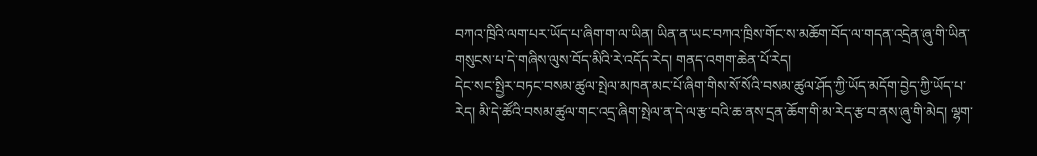བཀའ་ཁྲིའི་ལག་པར་ཡོད་པ་ཞིག་ག་ལ་ཡིན། ཡིན་ན་ཡང་བཀའ་ཁྲིས་གོང་ས་མཆོག་བོད་ལ་གདན་འདྲེན་ཞུ་གི་ཡིན་གསུངས་པ་དེ་གཞིས་ལུས་བོད་མིའི་རེ་འདོད་རེད། གནད་འགག་ཆེན་པོ་རེད།
དེང་སང་སྤྱིར་བཏང་བསམ་ཚུལ་སྤེལ་མཁན་མང་པོ་ཞིག་གིས་སོ་སོའི་བསམ་ཚུལ་ཤོད་ཀྱི་ཡོད་མདོག་བྱེད་ཀྱི་ཡོད་པ་རེད། མི་དེ་ཚོའི་བསམ་ཚུལ་གང་འདྲ་ཞིག་སྤེལ་ན་དེ་ལ་རྩ་བའི་ཆ་ནས་དྲན་ཆོག་གི་མ་རེད་རྩ་བ་ནས་ཞུ་གི་མེད། ལྷག་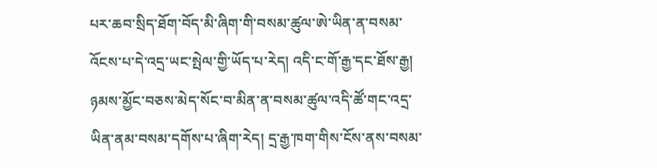པར་ཆབ་སྲིད་ཐོག་བོད་མི་ཞིག་གི་བསམ་ཚུལ་ཨེ་ཡིན་ན་བསམ་འོངས་པ་དེ་འདྲ་ཡང་སྤེལ་གྱི་ཡོད་པ་རེད། འདི་ང་གོ་རྒྱ་དང་ཐོས་རྒྱ། ཉམས་མྱོང་བཅས་མེད་སོང་བ་མིན་ན་བསམ་ཚུལ་འདི་ཚོ་གང་འདྲ་ཡིན་ནམ་བསམ་དགོས་པ་ཞིག་རེད། དྲ་རྒྱ་ཁག་གིས་ངོས་ནས་བསམ་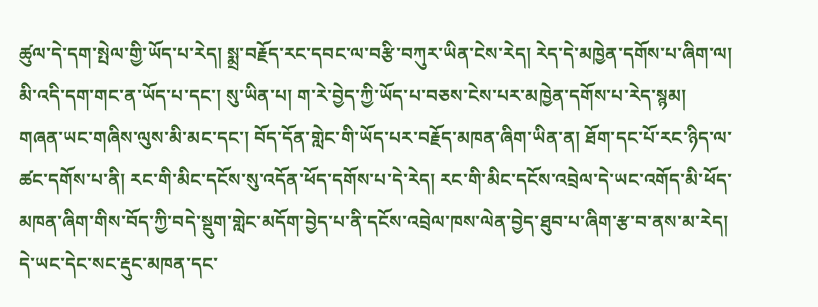ཚུལ་དེ་དག་སྤེལ་གྱི་ཡོད་པ་རེད། སྨྲ་བརྗོད་རང་དབང་ལ་བརྩི་བཀུར་ཡིན་ངེས་རེད། རེད་དེ་མཁྱེན་དགོས་པ་ཞིག་ལ། མི་འདི་དག་གང་ན་ཡོད་པ་དང་། སུ་ཡིན་པ། ག་རེ་བྱེད་ཀྱི་ཡོད་པ་བཅས་ངེས་པར་མཁྱེན་དགོས་པ་རེད་སྙམ།
གཞན་ཡང་གཞིས་ལུས་མི་མང་དང་། བོད་དོན་གླེང་གི་ཡོད་པར་བརྗོད་མཁན་ཞིག་ཡིན་ན། ཐོག་དང་པོ་རང་ཉིད་ལ་ཚང་དགོས་པ་ནི། རང་གི་མིང་དངོས་སུ་འདོན་ཕོད་དགོས་པ་དེ་རེད། རང་གི་མིང་དངོས་འབྲེལ་དེ་ཡང་འགོད་མི་ཕོད་མཁན་ཞིག་གིས་བོད་ཀྱི་བདེ་སྡུག་གླེང་མདོག་བྱེད་པ་ནི་དངོས་འབྲེལ་ཁས་ལེན་བྱེད་ཐུབ་པ་ཞིག་རྩ་བ་ནས་མ་རེད། དེ་ཡང་དེང་སང་རྡུང་མཁན་དང་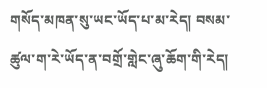གསོད་མཁན་སུ་ཡང་ཡོད་པ་མ་རེད། བསམ་ཚུལ་ག་རེ་ཡོད་ན་བགྲོ་གླེང་ཞུ་ཆོག་གི་རེད།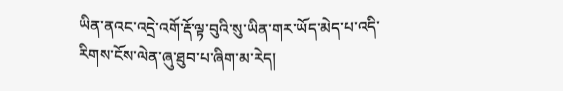ཡིན་ནའང་འདྲེ་འགོ་རྡོ་ལྟ་བུའི་སུ་ཡིན་གར་ཡོད་མེད་པ་འདི་རིགས་ངོས་ལེན་ཞུ་ཐུབ་པ་ཞིག་མ་རེད།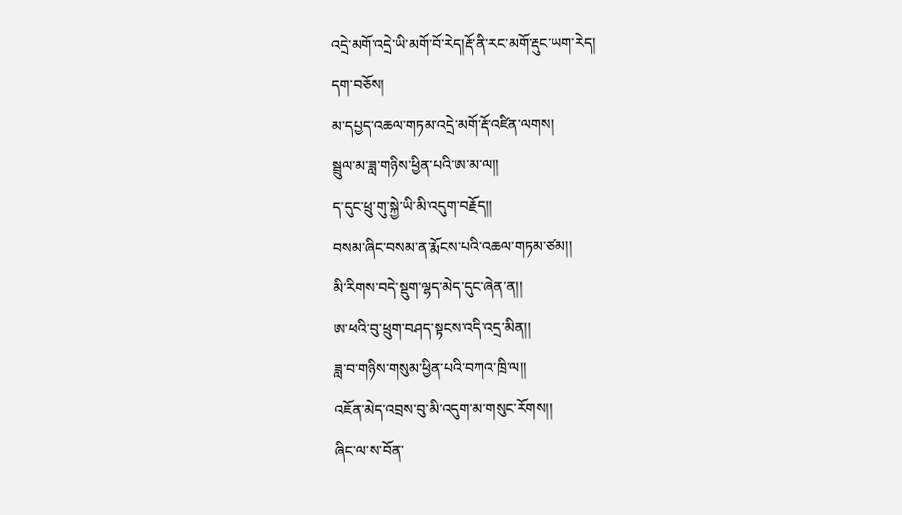འདྲེ་མགོ་འདྲེ་ཡི་མགོ་བོ་རེད།རྡོ་ནི་རང་མགོ་རྡུང་ཡག་རེད།
དག་བཅོས།
མ་དཔྱད་འཆལ་གཏམ་འདྲེ་མགོ་རྡོ་འཛིན་ལགས།
སྦྲུལ་མ་ཟླ་གཉིས་ཕྱིན་པའི་ཨ་མ་ལ།།
ད་དུང་ཕྲུ་གུ་སྐྱེ་ཡི་མི་འདུག་བརྗོད།།
བསམ་ཞིང་བསམ་ན་རྨོངས་པའི་འཆལ་གཏམ་ཙམ།།
མི་རིགས་བདེ་སྡུག་ལྷད་མེད་དུང་ཞེན་ན།།
ཨ་ཕའི་བུ་ཕྲུག་བཤད་སྟངས་འདི་འདྲ་མིན།།
ཟླ་བ་གཉིས་གསུམ་ཕྱིན་པའི་བཀའ་ཁྲི་ལ།།
འཇོན་མེད་འབྲས་བུ་མི་འདུག་མ་གསུང་རོགས།།
ཞིང་ལ་ས་བོན་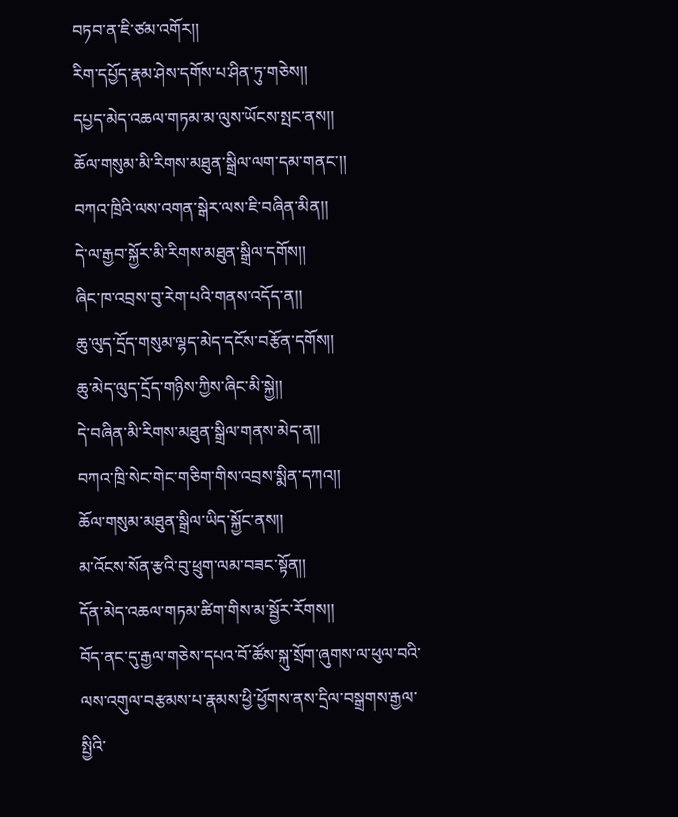བཏབ་ན་ཇི་ཙམ་འགོར།།
རིག་དཔྱོད་རྣམ་ཤེས་དགོས་པ་ཤིན་ཏུ་གཅེས།།
དཔྱད་མེད་འཆལ་གཏམ་མ་ལུས་ཡོངས་སྤང་ནས།།
ཆོལ་གསུམ་མི་རིགས་མཐུན་སྒྲིལ་ལག་དམ་གནང་།།
བཀའ་ཁྲིའི་ལས་འགན་སྒེར་ལས་ཇི་བཞིན་མིན།།
དེ་ལ་རྒྱབ་སྐྱོར་མི་རིགས་མཐུན་སྒྲིལ་དགོས།།
ཞིང་ཁ་འབྲས་བུ་རེག་པའི་གནས་འདོད་ན།།
ཆུ་ལུད་དྲོད་གསུམ་ལྷད་མེད་དངོས་བརྩོན་དགོས།།
ཆུ་མེད་ལུད་དྲོད་གཉིས་ཀྱིས་ཞིང་མི་སྐྱེ།།
དེ་བཞིན་མི་རིགས་མཐུན་སྒྲིལ་གནས་མེད་ན།།
བཀའ་ཁྲི་སེང་གེང་གཅིག་གིས་འབྲས་སྨིན་དཀའ།།
ཆོལ་གསུམ་མཐུན་སྒྲིལ་ཡིད་སྐྱོང་ནས།།
མ་འོངས་སོན་རྩའི་བུ་ཕྲུག་ལམ་བཟང་སྟོན།།
དོན་མེད་འཆལ་གཏམ་ཚིག་གིས་མ་སྦྱོར་རོགས།།
བོད་ནང་དུ་རྒྱལ་གཅེས་དཔའ་བོ་ཚོས་སྐུ་སྲོག་ཞུགས་ལ་ཕུལ་བའི་ལས་འགུལ་བརྩམས་པ་རྣམས་ཕྱི་ཕྱོགས་ནས་དྲིལ་བསྒྲགས་རྒྱལ་སྤྱིའི་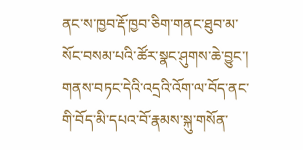ནང་ས་ཁྱབ་རྡོ་ཁྱབ་ཅིག་གནང་ཐུབ་མ་སོང་བསམ་པའི་ཚོར་སྣང་ཤུགས་ཆེ་བྱུང་།
གནས་བཏང་དེའི་འདྲའི་འོག་ལ་བོད་ནང་གི་བོད་མི་དཔའ་བོ་རྣམས་སྐུ་གསོན་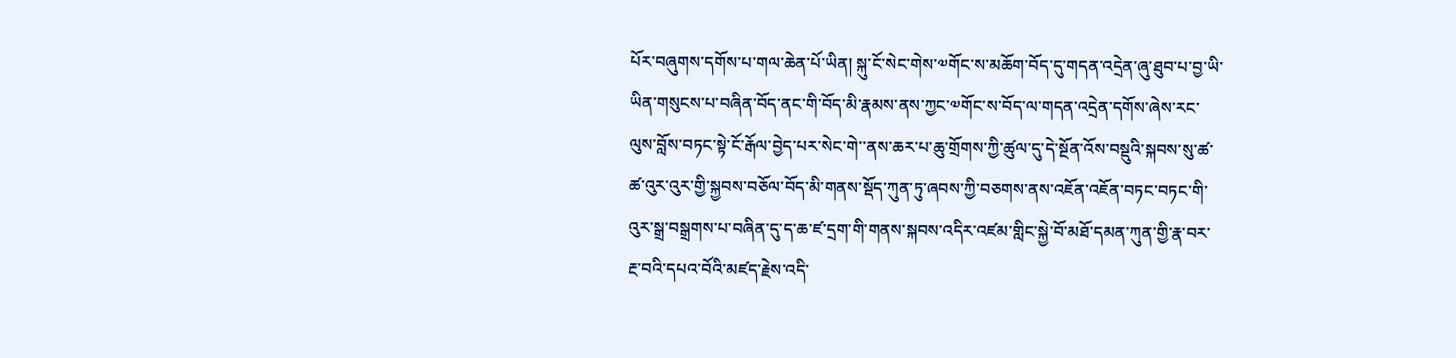པོར་བཞུགས་དགོས་པ་གལ་ཆེན་པོ་ཡིན། སྐུ་ངོ་སེང་གེས་༧གོང་ས་མཆོག་བོད་དུ་གདན་འདྲེན་ཞུ་ཐུབ་པ་བྱ་ཡི་ཡིན་གསུངས་པ་བཞིན་བོད་ནང་གི་བོད་མི་རྣམས་ནས་ཀྱང་༧གོང་ས་བོད་ལ་གདན་འདྲེན་དགོས་ཞེས་རང་ལུས་བློས་བཏང་སྟེ་ངོ་རྒོལ་བྱེད་པར་སེང་གེ་་ནས་ཆར་པ་ཆུ་གྲོགས་ཀྱི་ཚུལ་དུ་དེ་སྔོན་འོས་བསྡུའི་སྐབས་སུ་ཚ་ཚ་འུར་འུར་གྱི་སྐྱབས་བཅོལ་བོད་མི་གནས་སྡོད་ཀུན་ཏུ་ཞབས་ཀྱི་བཅགས་ནས་འཇོན་འཇོན་བཏང་བཏང་གི་འུར་སྒྲ་བསྒྲགས་པ་བཞིན་དུ་ད་ཆ་ཛ་དྲག་གི་གནས་སྐབས་འདིར་འཛམ་གླིང་སྐྱེ་བོ་མཐོ་དམན་ཀུན་གྱི་རྣ་བར་རྔ་བའི་དཔའ་བོའི་མཛད་རྗེས་འདི་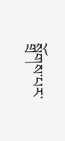སྒྲོགས་པར་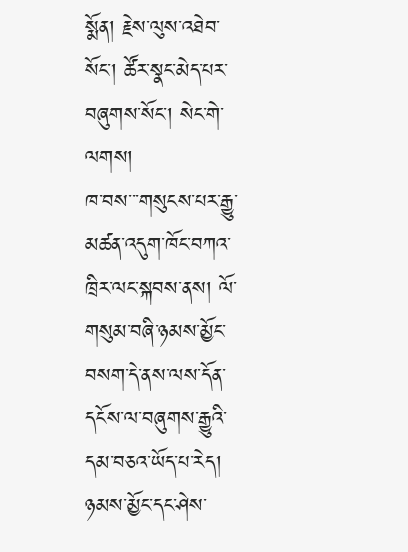སྨོན། རྗེས་ལུས་འཐེབ་སོང་། ཚོར་སྣང་མེད་པར་བཞུགས་སོང་། སེང་གེ་ལགས།
ཁ་བས་་་གསུངས་པར་རྒྱུ་མཚན་འདུག་ཁོང་བཀའ་ཁྲིར་ལང་སྐབས་ནས། ལོ་གསུམ་བཞི་ཉམས་མྱོང་བསག་དེ་ནས་ལས་དོན་དངོས་ལ་བཞུགས་རྒྱུའི་དམ་བཅའ་ཡོད་པ་རེད། ཉམས་མྱོང་དང་ཤེས་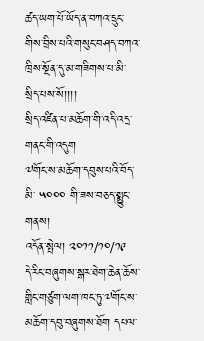ཚད་ཡག་པོ་ཡོད་ན་བཀའ་དྲུང་གིས་བྲིས་པའི་གསུང་བཤད་བཀའ་ཁྲིས་སྔོན་དུ་མ་གཟིགས་པ་མི་སྲིད་པས་སོ།།།།
སྲིད་འཛིན་པ་མཆོག་གི་འདི་འདྲ་གནང་གི་འདུག
༧གོང་ས་མཆོག་དབུས་པའི་བོད་མི་ ༥༠༠༠ གི་ཟས་བཅད་སྨྱུང་གནས།
འདོན་སྤེལ། ༢༠༡༡/༡༠/༡༩
དེ་རིང་བཞུགས་སྒར་ཐེག་ཆེན་ཆོས་གླིང་གཙུག་ལག་ཁང་ཏུ་༧གོང་ས་མཆོག་དབུ་བཞུགས་ཐོག དཔལ་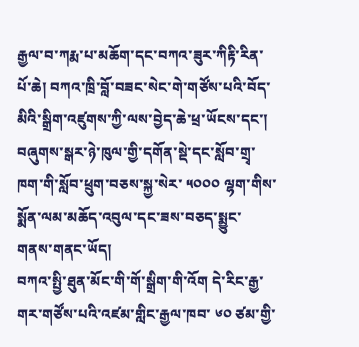རྒྱལ་བ་ཀརྨ་པ་མཆོག་དང་བཀའ་ཟུར་ཀིརྟི་རིན་པོ་ཆེ། བཀའ་ཁྲི་བློ་བཟང་སེང་གེ་གཙོས་པའི་བོད་མིའི་སྒྲིག་འཛུགས་ཀྱི་ལས་བྱེད་ཆེ་ཕྲ་ཡོངས་དང་། བཞུགས་སྒར་ཉེ་ཁུལ་གྱི་དགོན་སྡེ་དང་སློབ་གྲྭ་ཁག་གི་སློབ་ཕྲུག་བཅས་སྐྱ་སེར་ ༥༠༠༠ ལྷག་གིས་སྨོན་ལམ་མཆོད་འབུལ་དང་ཟས་བཅད་སྨྱུང་གནས་གནང་ཡོད།
བཀའ་སྤྱི་ཐུན་མོང་གི་གོ་སྒྲིག་གི་འོག དེ་རིང་རྒྱ་གར་གཙོས་པའི་འཛམ་གླིང་རྒྱལ་ཁབ་ ༦༠ ཙམ་གྱི་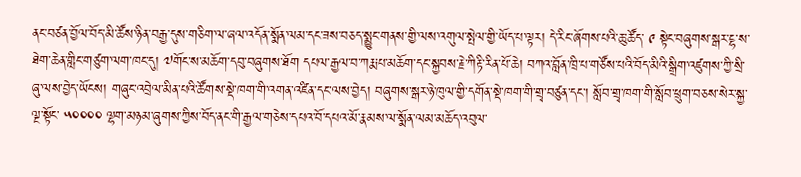ནང་བཙན་བྱོལ་བོད་མི་ཚོས་ཉིན་བརྒྱ་དུས་གཅིག་ལ་ཞལ་འདོན་སྨོན་ལམ་དང་ཟས་བཅད་སྨྱུང་གནས་གྱི་ལས་འགུལ་སྤེལ་གྱི་ཡོད་པ་ལྟར། དེ་རིང་ཞོགས་པའི་ཆུ་ཚོད་ ༩ སྟེང་བཞུགས་སྒར་ངྷ་ས་ཐེག་ཆེན་གླིང་གཙུག་ལག་ཁང་དུ། ༧གོང་ས་མཆོག་དབུ་བཞུགས་ཐོག དཔལ་རྒྱལ་བ་ཀརྨ་པ་མཆོག་དང་སྐྱབས་རྗེ་ཀིརྟི་རིན་པོ་ཆེ། བཀའ་བློན་ཁྲི་པ་གཙོས་པའི་བོད་མིའི་སྒྲིག་འཛུགས་ཀྱི་སྲི་ཞུ་ལས་བྱེད་ཡོངས། གཞུང་འབྲེལ་མིན་པའི་ཚོགས་སྡེ་ཁག་གི་འགན་འཛིན་དང་ལས་བྱེད། བཞུགས་སྒར་ཉེ་ཁུལ་གྱི་དགོན་སྡེ་ཁག་གི་གྲྭ་བཙུན་དང་། སློབ་གྲྭ་ཁག་གི་སློབ་ཕྲུག་བཅས་སེར་སྐྱ་ལྔ་སྟོང་ ༥༠༠༠༠ ལྷག་མཉམ་ཞུགས་ཀྱིས་བོད་ནང་གི་རྒྱལ་གཅེས་དཔའ་བོ་དཔའ་མོ་རྣམས་ལ་སྨོན་ལམ་མཆོད་འབུལ་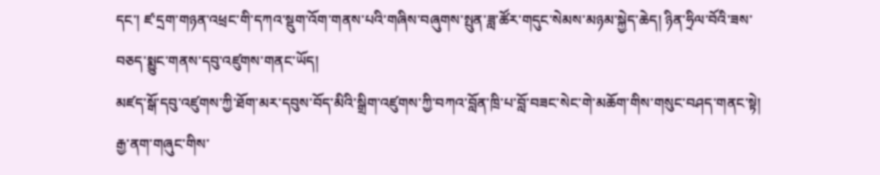དང་། ཛ་དྲག་གཉན་འཕྲང་གི་དཀའ་སྡུག་འོག་གནས་པའི་གཞིས་བཞུགས་སྤུན་ཟླ་ཚོར་གདུང་སེམས་མཉམ་སྐྱེད་ཆེད། ཉིན་ཧྲིལ་བོའི་ཟས་བཅད་སྨྱུང་གནས་དབུ་འཛུགས་གནང་ཡོད།
མཛད་སྒོ་དབུ་འཛུགས་ཀྱི་ཐོག་མར་དབུས་བོད་མིའི་སྒྲིག་འཛུགས་ཀྱི་བཀའ་བློན་ཁྲི་པ་བློ་བཟང་སེང་གེ་མཆོག་གིས་གསུང་བཤད་གནང་སྟེ། རྒྱ་ནག་གཞུང་གིས་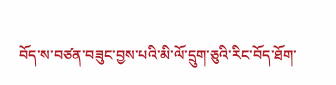བོད་ས་བཙན་བཟུང་བྱས་པའི་མི་ལོ་དྲུག་ཅུའི་རིང་བོད་ཐོག་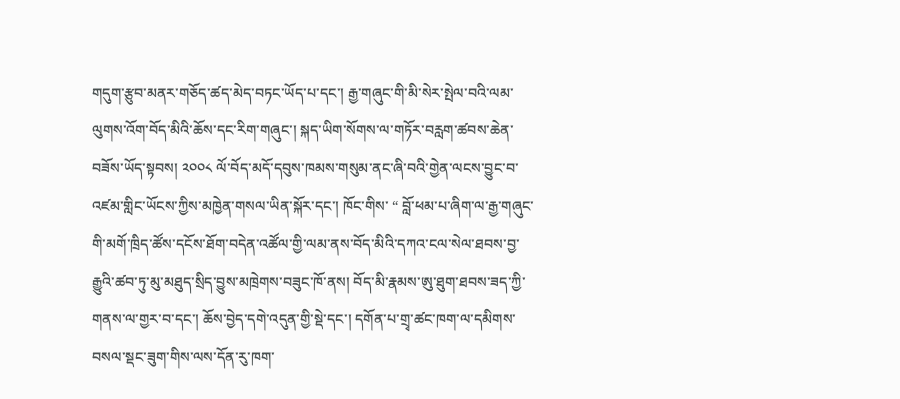གདུག་རྩུབ་མནར་གཅོད་ཚད་མེད་བཏང་ཡོད་པ་དང་། རྒྱ་གཞུང་གི་མི་སེར་སྤེལ་བའི་ལམ་ལུགས་འོག་བོད་མིའི་ཆོས་དང་རིག་གཞུང་། སྐད་ཡིག་སོགས་ལ་གཏོར་བརླག་ཚབས་ཆེན་བཟོས་ཡོད་སྟབས། ༢༠༠༨ ལོ་བོད་མདོ་དབུས་ཁམས་གསུམ་ནང་ཞི་བའི་གྱེན་ལངས་བྱུང་བ་འཛམ་གླིང་ཡོངས་ཀྱིས་མཁྱེན་གསལ་ཡིན་སྐོར་དང་། ཁོང་གིས་ “ བློ་ཕམ་པ་ཞིག་ལ་རྒྱ་གཞུང་གི་མགོ་ཁྲིད་ཚོས་དངོས་ཐོག་བདེན་འཚོལ་གྱི་ལམ་ནས་བོད་མིའི་དཀའ་ངལ་སེལ་ཐབས་བྱ་རྒྱུའི་ཚབ་ཏུ་མུ་མཐུད་སྲིད་བྱུས་མཁྲེགས་བཟུང་ཁོ་ནས། བོད་མི་རྣམས་ཨུ་ཐུག་ཐབས་ཟད་ཀྱི་གནས་ལ་གྱར་བ་དང་། ཆོས་བྱེད་དགེ་འདུན་གྱི་སྡེ་དང་། དགོན་པ་གྲྭ་ཚང་ཁག་ལ་དམིགས་བསལ་སྡང་ཟུག་གིས་ལས་དོན་རུ་ཁག་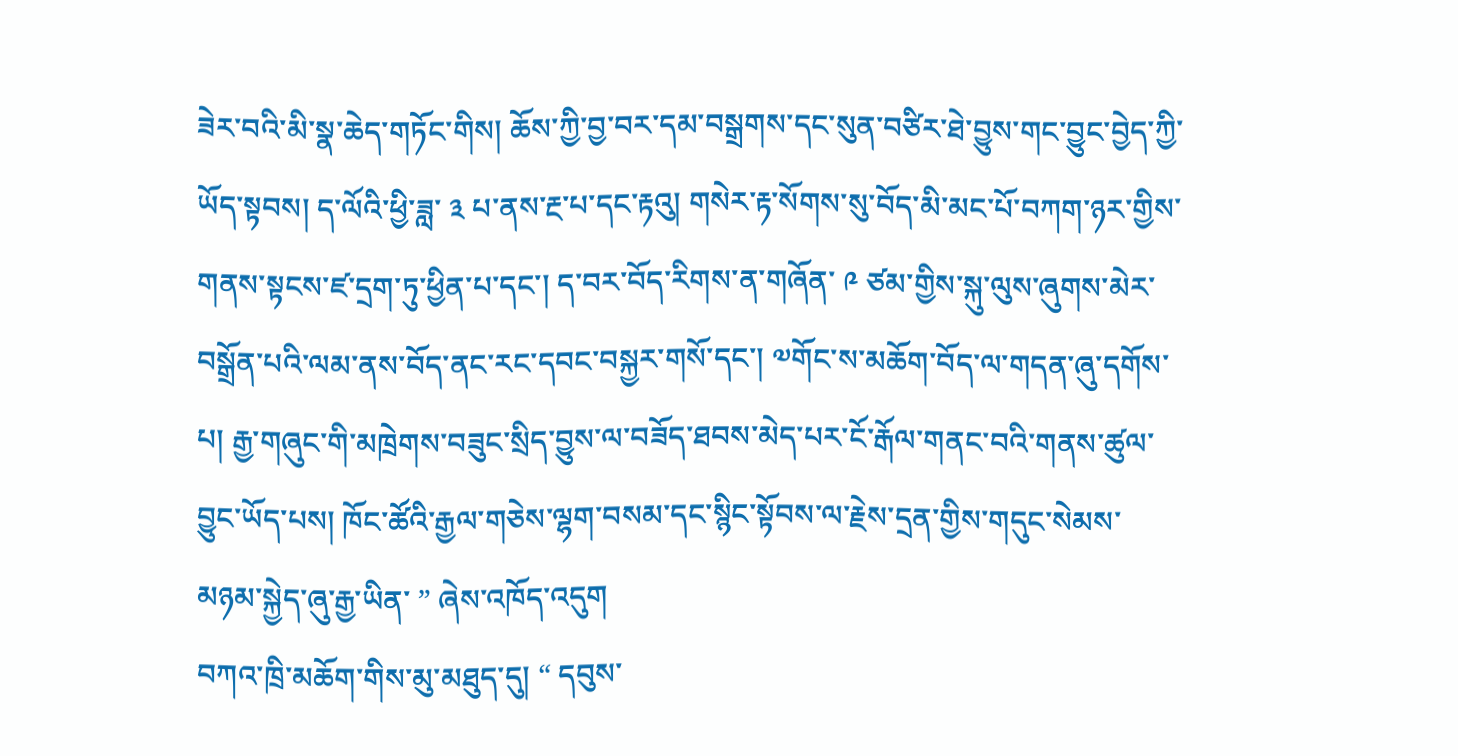ཟེར་བའི་མི་སྣ་ཆེད་གཏོང་གིས། ཆོས་ཀྱི་བྱ་བར་དམ་བསྒྲགས་དང་སུན་བཙིར་ཐེ་བྱུས་གང་བྱུང་བྱེད་ཀྱི་ཡོད་སྟབས། ད་ལོའི་ཕྱི་ཟླ་ ༣ པ་ནས་རྔ་པ་དང་རྟའུ། གསེར་རྟ་སོགས་སུ་བོད་མི་མང་པོ་བཀག་ཉར་གྱིས་གནས་སྟངས་ཛ་དྲག་ཏུ་ཕྱིན་པ་དང་། ད་བར་བོད་རིགས་ན་གཞོན་ ༩ ཙམ་གྱིས་སྐུ་ལུས་ཞུགས་མེར་བསྒྲོན་པའི་ལམ་ནས་བོད་ནང་རང་དབང་བསྐྱར་གསོ་དང་། ༧གོང་ས་མཆོག་བོད་ལ་གདན་ཞུ་དགོས་པ། རྒྱ་གཞུང་གི་མཁྲེགས་བཟུང་སྲིད་བྱུས་ལ་བཟོད་ཐབས་མེད་པར་ངོ་རྒོལ་གནང་བའི་གནས་ཚུལ་བྱུང་ཡོད་པས། ཁོང་ཚོའི་རྒྱལ་གཅེས་ལྷག་བསམ་དང་སྙིང་སྟོབས་ལ་རྗེས་དྲན་གྱིས་གདུང་སེམས་མཉམ་སྐྱེད་ཞུ་རྒྱ་ཡིན་ ” ཞེས་འཁོད་འདུག
བཀའ་ཁྲི་མཆོག་གིས་མུ་མཐུད་དུ། “ དབུས་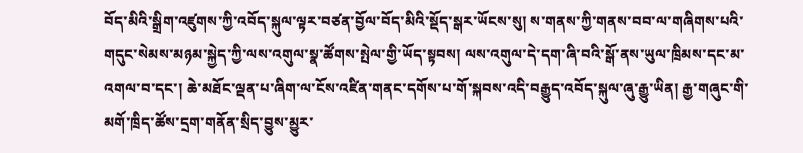བོད་མིའི་སྒྲིག་འཛུགས་ཀྱི་འབོད་སྐུལ་ལྟར་བཙན་བྱོལ་བོད་མིའི་སྡོད་སྒར་ཡོངས་སུ། ས་གནས་ཀྱི་གནས་བབ་ལ་གཞིགས་པའི་གདུང་སེམས་མཉམ་སྐྱེད་ཀྱི་ལས་འགུལ་སྣ་ཚོགས་སྤེལ་གྱི་ཡོད་སྟབས། ལས་འགུལ་དེ་དག་ཞི་བའི་སྒོ་ནས་ཡུལ་ཁྲིམས་དང་མ་འགལ་བ་དང་། ཆེ་མཐོང་ལྡན་པ་ཞིག་ལ་ངོས་འཛིན་གནང་དགོས་པ་གོ་སྐབས་འདི་བརྒྱུད་འབོད་སྐུལ་ཞུ་རྒྱུ་ཡིན། རྒྱ་གཞུང་གི་མགོ་ཁྲིད་ཚོས་དྲག་གནོན་སྲིད་བྱུས་མྱུར་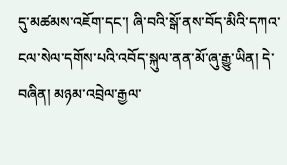དུ་མཚམས་འཇོག་དང་། ཞི་བའི་སྒོ་ནས་བོད་མིའི་དཀའ་ངལ་སེལ་དགོས་པའི་འབོད་སྐུལ་ནན་མོ་ཞུ་རྒྱུ་ཡིན། དེ་བཞིན། མཉམ་འབྲེལ་རྒྱལ་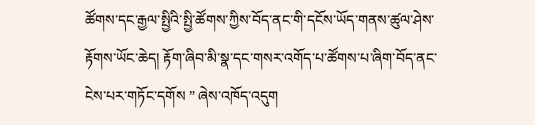ཚོགས་དང་རྒྱལ་སྤྱིའི་སྤྱི་ཚོགས་ཀྱིས་བོད་ནང་གི་དངོས་ཡོད་གནས་ཚུལ་ཤེས་རྟོགས་ཡོང་ཆེད། རྟོག་ཞིབ་མི་སྣ་དང་གསར་འགོད་པ་ཚོགས་པ་ཞིག་བོད་ནང་ངེས་པར་གཏོང་དགོས ” ཞེས་འཁོད་འདུག